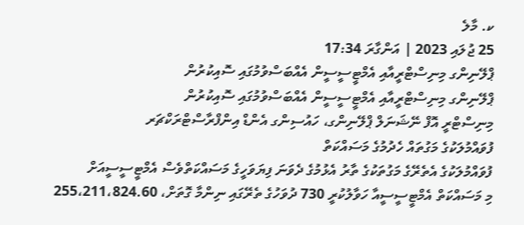ކ. މާލެ
25 ޖުލައި 2023 | އަންގާރަ 17:34
ޕްލޭނިންގ މިނިސްޓްރީއާއި އެމްޓީސީސީން އެއްބަސްވުމުގައި ސޮއިކުރުން
ޕްލޭނިންގ މިނިސްޓްރީއާއި އެމްޓީސީސީން އެއްބަސްވުމުގައި ސޮއިކުރުން
މިނިސްޓްރީ އޮފް ނޭޝަނަލް ޕްލޭނިންގ، ހައުސިންގ އެންޑް އިންފްރާސްޓްރަކްޗަރ
ފުވައްމުލަކުގެ މަގުތައް ހެދުމުގެ މަސައްކަތް
ފުވައްމުލަކުގެ އެތެރޭގެ މަގުތަކުގެ ތާރު އެޅުމުގެ ދެވަނަ ފިޔަވަހީގެ މަސައްކަތްވެސް އެމްޓީސީސީއަށް
މި މަސައްކަތް އެމްޓީސީސީއާ ހަވާލުކުރީ 730 ދުވަހުގެ ތެރޭގައި ނިންމާ ގޮތަށް، 255،211،824.60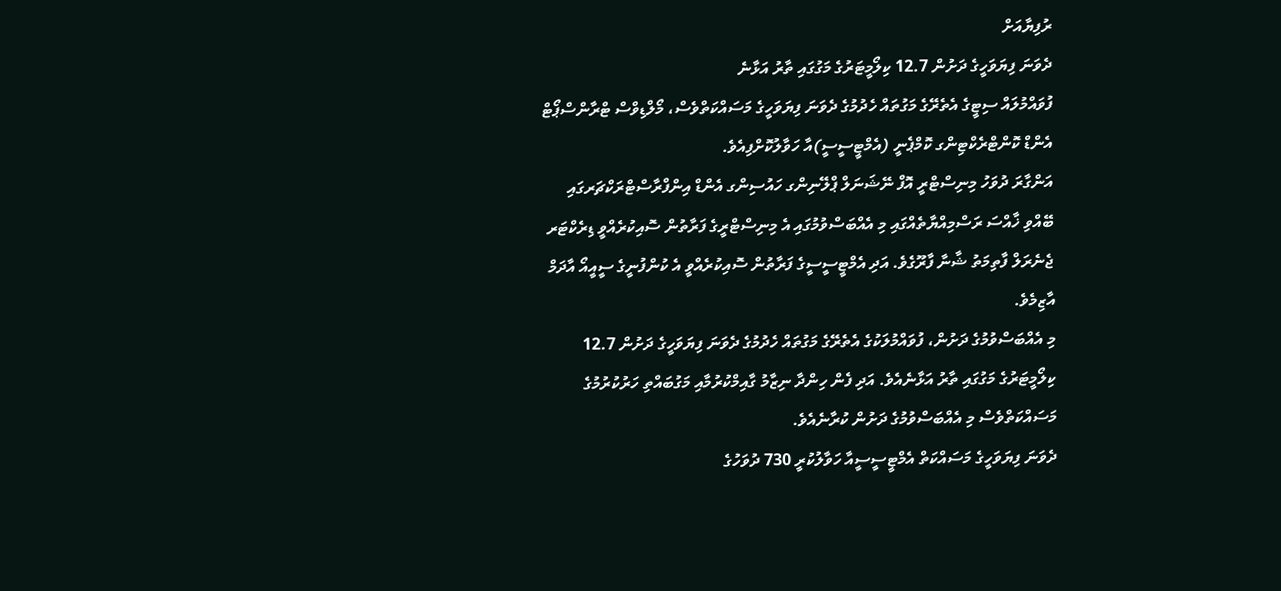ރުފިޔާއަށް
ދެވަނަ ފިޔަވަހީގެ ދަށުން 12.7 ކިލޯމީޓަރުގެ މަގުގައި ތާރު އަޅާނެ
ފުވައްމުލައް ސިޓީގެ އެތެރޭގެ މަގުތައް ހެދުމުގެ ދެވަނަ ފިޔަވަހީގެ މަސައްކަތްވެސް، މޯލްޑިވްސް ޓްރާންސްޕޯޓް އެންޑް ކޮންޓްރެކްޓިންގ ކޮމްޕެނީ (އެމްޓީސީސީ)އާ ހަވާލުކޮށްފިއެވެ.
އަންގާރަ ދުވަހު މިނިސްޓްރީ އޮފް ނޭޝަނަލް ޕްލޭނިންގ ހައުސިންގ އެންޑް އިންފްރާސްޓްރަކްޗަރގައި ބޭއްވި ޚާއްސަ ރަސްމިއްޔާތެއްގައި މި އެއްބަސްވުމުގައި އެ މިނިސްޓްރީގެ ފަރާތުން ސޮއިކުރެއްވީ ޑިރެކްޓަރ ޖެނެރަލް ފާތިމަތު ޝާނާ ފާރޫގެވެ. އަދި އެމްޓީސީސީގެ ފަރާތުން ސޮއިކުރެއްވީ އެ ކުންފުނީގެ ސީއީއޯ އާދަމް އާޒިމެވެ.
މި އެއްބަސްވުމުގެ ދަށުން، ފުވައްމުލަކުގެ އެތެރޭގެ މަގުތައް ހެދުމުގެ ދެވަނަ ފިޔަވަހީގެ ދަށުން 12.7 ކިލޯމީޓަރުގެ މަގުގައި ތާރު އަޅާނެއެވެ. އަދި ފެން ހިންދާ ނިޒާމު ގާއިމްކުރުމާއި މަގުބައްތި ހަރުކުރުމުގެ މަސައްކަތްވެސް މި އެއްބަސްވުމުގެ ދަށުން ކުރާނެއެވެ.
ދެވަނަ ފިޔަވަހީގެ މަސައްކަތް އެމްޓީސީސީއާ ހަވާލުކުރީ 730 ދުވަހުގެ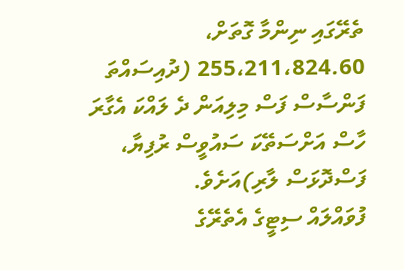ތެރޭގައި ނިންމާ ގޮތަށް، 255،211،824.60 (ދުއިސައްތަ ފަންސާސް ފަސް މިލިއަން ދެ ލައްކަ އެގާރަ ހާސް އަށްސަތޭކަ ސައުވީސް ރުފިޔާ، ފަސްދޮޅަސް ލާރި)އަށެވެ.
ފުވައްލައް ސިޓީގެ އެތެރޭގެ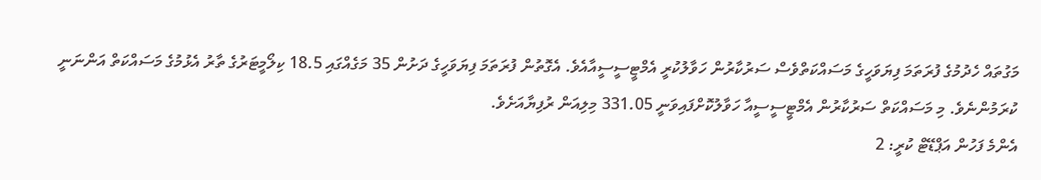މަގުތައް ހެދުމުގެ ފުރަތަމަ ފިޔަވަހީގެ މަސައްކަތްވެސް ސަރުކާރުން ހަވާލުކުރީ އެމްޓީސީސީއާއެވެ. އެގޮތުން ފުރަތަމަ ފިޔަވަހީގެ ދަށުން 35 މަގެއްގައި 18.5 ކިލޯމީޓަރުގެ ތާރު އެޅުމުގެ މަސައްކަތް އަންނަނީ ކުރަމުންނެވެ. މި މަސައްކަތް ސަރުކާރުން އެމްޓީސީސީއާ ހަވާލުކޮށްފައިވަނީ 331.05 މިލިއަން ރުފިޔާއަށެވެ.
އެންމެ ފަހުން އަޕްޑޭޓް ކުރީ: 2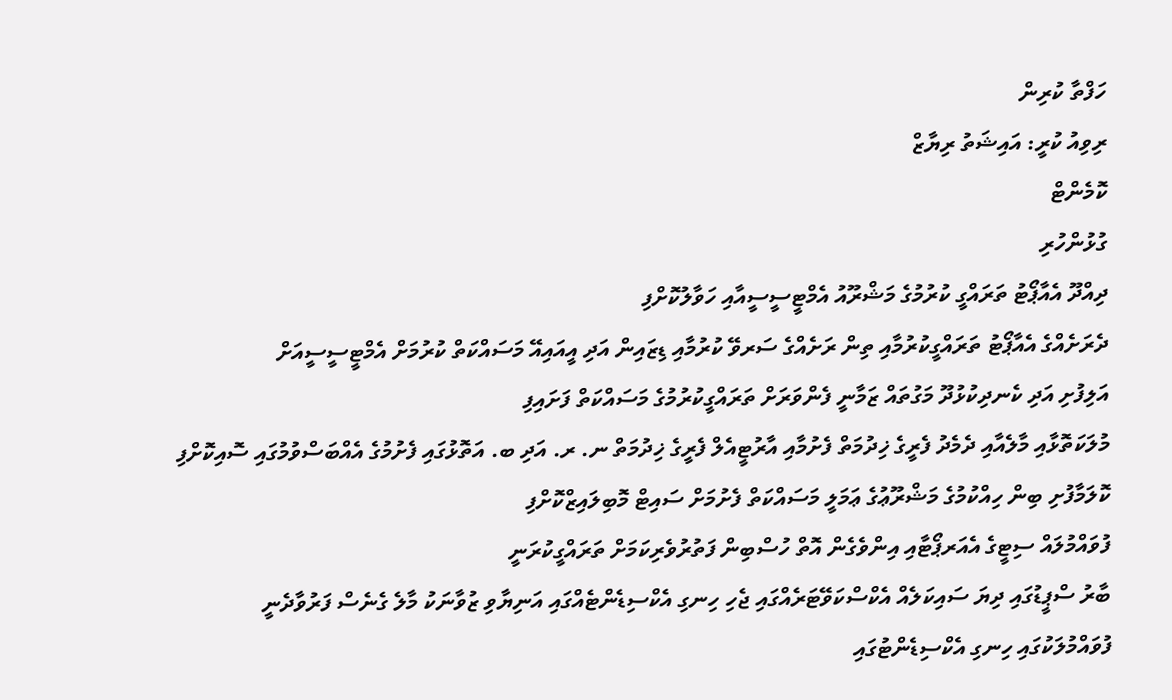ހަފްތާ ކުރިން
ރިވިއު ކުރީ: އައިޝަތު ރިޔާޒް
ކޮމެންޓް
ގުޅުންހުރި
ދިއްދޫ އެއާޕޯޓު ތަރައްގީ ކުރުމުގެ މަޝްރޫއު އެމްޓީސީސީއާއި ހަވާލުކޮށްފި
ދެރަށެއްގެ އެއާޕޯޓު ތަރައްގީކުރުމާއި ތިން ރަށެއްގެ ސަރވޭ ކުރުމާއި ޑިޒައިން އަދި އީއައިއޭ މަސައްކަތް ކުރުމަށް އެމްޓީސީސީއަށް
އަލިފުށި އަދި ކެނދިކުޅުދޫ މަގުތައް ޒަމާނީ ފެންވަރަށް ތަރައްގީކުރުމުގެ މަސައްކަތް ފަށައިފި
މުލަކަތޮޅާއި މާލެއާއި ދެމެދު ފެރީގެ ޚިދުމަތް ފެށުމާއި އާރުޓީއެލް ފެރީގެ ޚިދުމަތް ނ. ރ. އަދި ބ. އަތޮޅުގައި ފެށުމުގެ އެއްބަސްވުމުގައި ސޮއިކޮށްފި
ކޮލަމާފުށި ބިން ހިއްކުމުގެ މަޝްރޫޢުގެ ޢަމަލީ މަސައްކަތް ފެށުމަށް ސައިޓް މޮބިލައިޒްކޮށްފި
ފުވައްމުލައް ސިޓީގެ އެއަރޕޯޓާއި އިންވެގެން އޮތް ހުސްބިން ފަތުރުވެރިކަމަށް ތަރައްގީކުރަނީ
ބާރު ސްޕީޑުގައި ދިޔަ ސައިކަލެއް އެކްސްކަވޭޓަރެއްގައި ޖެހި ހިނގި އެކްސިޑެންޓެއްގައި އަނިޔާވި ޒުވާނަކު މާލެ ގެނެސް ފަރުވާދެނީ
ފުވައްމުލަކުގައި ހިނގި އެކްސިޑެންޓުގައި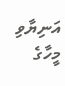އަނިޔާވި މީހާގެ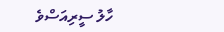ހާލު ސީރިއަސްވެ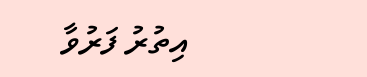އިތުރު ފަރުވާ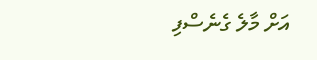އަށް މާލެ ގެނެސްފި